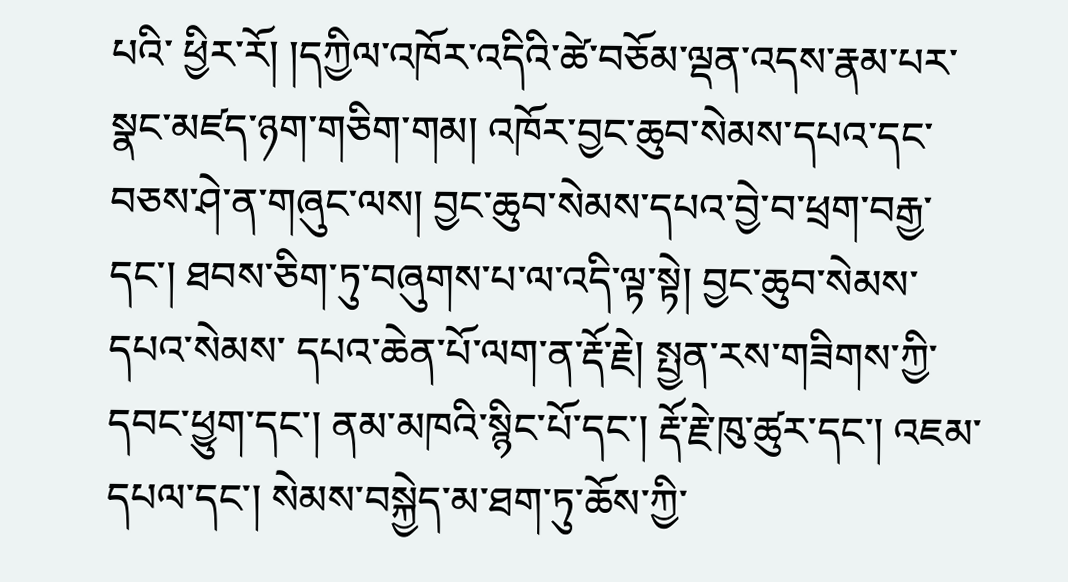པའི་ ཕྱིར་རོ། །དཀྱིལ་འཁོར་འདིའི་ཚེ་བཅོམ་ལྡན་འདས་རྣམ་པར་སྣང་མཛད་ཉག་གཅིག་གམ། འཁོར་བྱང་ཆུབ་སེམས་དཔའ་དང་བཅས་ཤེ་ན་གཞུང་ལས། བྱང་ཆུབ་སེམས་དཔའ་བྱེ་བ་ཕྲག་བརྒྱ་དང་། ཐབས་ཅིག་ཏུ་བཞུགས་པ་ལ་འདི་ལྟ་སྟེ། བྱང་ཆུབ་སེམས་དཔའ་སེམས་ དཔའ་ཆེན་པོ་ལག་ན་རྡོ་རྗེ། སྤྱན་རས་གཟིགས་ཀྱི་དབང་ཕྱུག་དང་། ནམ་མཁའི་སྙིང་པོ་དང་། རྡོ་རྗེ་ཁུ་ཚུར་དང་། འཇམ་དཔལ་དང་། སེམས་བསྐྱེད་མ་ཐག་ཏུ་ཆོས་ཀྱི་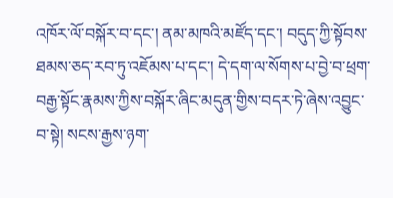འཁོར་ལོ་བསྐོར་བ་དང་། ནམ་མཁའི་མཛོད་དང་། བདུད་ཀྱི་སྟོབས་ཐམས་ཅད་རབ་ཏུ་འཇོམས་པ་དང་། དེ་དག་ལ་སོགས་པ་བྱེ་བ་ཕྲག་བརྒྱ་སྟོང་རྣམས་ཀྱིས་བསྐོར་ཞིང་མདུན་གྱིས་བདར་ཏེ་ཞེས་འབྱུང་བ་སྟེ། སངས་རྒྱས་ཉག་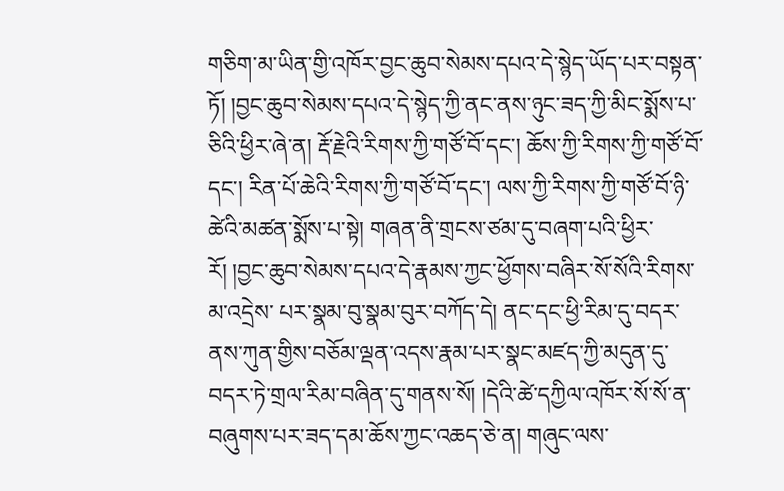གཅིག་མ་ཡིན་གྱི་འཁོར་བྱང་ཆུབ་སེམས་དཔའ་དེ་སྙེད་ཡོད་པར་བསྟན་ཏོ། །བྱང་ཆུབ་སེམས་དཔའ་དེ་སྙེད་ཀྱི་ནང་ནས་ཉུང་ཟད་ཀྱི་མིང་སྨོས་པ་ཅིའི་ཕྱིར་ཞེ་ན། རྡོ་རྗེའི་རིགས་ཀྱི་གཙོ་བོ་དང་། ཆོས་ཀྱི་རིགས་ཀྱི་གཙོ་བོ་དང་། རིན་པོ་ཆེའི་རིགས་ཀྱི་གཙོ་བོ་དང་། ལས་ཀྱི་རིགས་ཀྱི་གཙོ་བོ་ཉི་ཚེའི་མཚན་སྨོས་པ་སྟེ། གཞན་ནི་གྲངས་ཙམ་དུ་བཞག་པའི་ཕྱིར་རོ། །བྱང་ཆུབ་སེམས་དཔའ་དེ་རྣམས་ཀྱང་ཕྱོགས་བཞིར་སོ་སོའི་རིགས་མ་འདྲེས་ པར་སྣམ་བུ་སྣམ་བུར་བཀོད་དེ། ནང་དང་ཕྱི་རིམ་དུ་བདར་ནས་ཀུན་གྱིས་བཅོམ་ལྡན་འདས་རྣམ་པར་སྣང་མཛད་ཀྱི་མདུན་དུ་བདར་ཏེ་གྲལ་རིམ་བཞིན་དུ་གནས་སོ། །དེའི་ཚེ་དཀྱིལ་འཁོར་སོ་སོ་ན་བཞུགས་པར་ཟད་དམ་ཆོས་ཀྱང་འཆད་ཅེ་ན། གཞུང་ལས་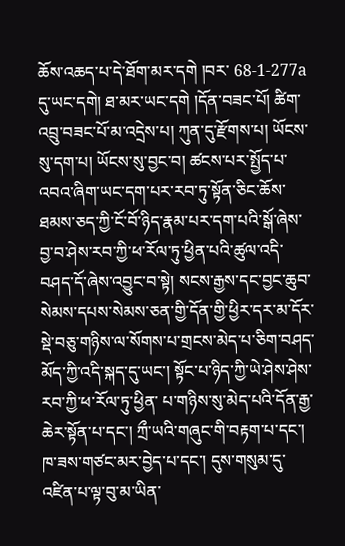ཆོས་འཆད་པ་དེ་ཐོག་མར་དགེ །བར་ 68-1-277a དུ་ཡང་དགེ། ཐ་མར་ཡང་དགེ །དོན་བཟང་པོ། ཚིག་འབྲུ་བཟང་པོ་མ་འདྲེས་པ། ཀུན་དུ་རྫོགས་པ། ཡོངས་སུ་དག་པ། ཡོངས་སུ་བྱང་བ། ཚངས་པར་སྤྱོད་པ་འབའ་ཞིག་ཡང་དག་པར་རབ་ཏུ་སྟོན་ཅིང་ཆོས་ཐམས་ཅད་ཀྱི་ངོ་བོ་ཉིད་རྣམ་པར་དག་པའི་སྒོ་ཞེས་ བྱ་བ་ཤེས་རབ་ཀྱི་ཕ་རོལ་ཏུ་ཕྱིན་པའི་ཚུལ་འདི་བཤད་དོ་ཞེས་འབྱུང་བ་སྟེ། སངས་རྒྱས་དང་བྱང་ཆུབ་སེམས་དཔས་སེམས་ཅན་གྱི་དོན་གྱི་ཕྱིར་དར་མ་དོར་སྡེ་བཅུ་གཉིས་ལ་སོགས་པ་གྲངས་མེད་པ་ཅིག་བཤད་མོད་ཀྱི་འདི་སྐད་དུ་ཡང་། སྟོང་པ་ཉིད་ཀྱི་ཡེ་ཤེས་ཤེས་རབ་ཀྱི་ཕ་རོལ་ཏུ་ཕྱིན་ པ་གཉིས་སུ་མེད་པའི་དོན་རྒྱ་ཆེར་སྟོན་པ་དང་། ཀྲྀ་ཡའི་གཞུང་གི་བརྟག་པ་དང་། ཁ་ཟས་གཙང་མར་བྱེད་པ་དང་། དུས་གསུམ་དུ་འཛིན་པ་ལྟ་བུ་མ་ཡིན་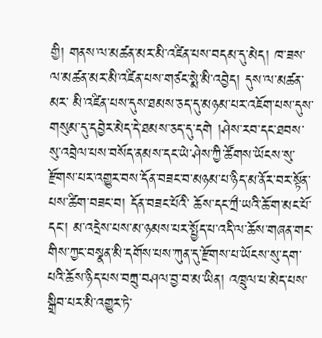གྱི། གནས་ལ་མཚན་མར་མི་འཛིན་པས་བདམ་དུ་མེད། ཁ་ཟས་ལ་མཚན་མར་མི་འཛིན་པས་གཙང་སྨེ་མི་འབྱེད། དུས་ལ་མཚན་མར་ མི་འཛིན་པས་དུས་ཐམས་ཅད་དུ་མཉམ་པར་འཇོག་པས་དུས་གསུམ་དུ་དབྱེར་མེད་དེ་ཐམས་ཅད་དུ་དགེ །ཤེས་རབ་དང་ཐབས་སུ་འབྲེལ་པས་བསོད་ནམས་དང་ཡེ་ཤེས་ཀྱི་ཚོགས་ཡོངས་སུ་རྫོགས་པར་འགྱུར་བས་དོན་བཟང་བ་མཉམ་པ་ཉིད་མ་ནོར་བར་སྟོན་པས་ཚིག་བཟང་བ། དོན་བཟང་པོའི་ ཆོས་དང་ཀྲྀ་ཡའི་ཆོ་ག་མང་པོ་དང་། མ་འདྲེས་པས་མ་ཉམས་པར་སྤྱོད་པ་འདི་ལ་ཆོས་གཞན་གང་གིས་ཀྱང་བསྣན་མི་དགོས་པས་ཀུན་དུ་རྫོགས་པ་ཡོངས་སུ་དག་པའི་ཆོས་ཉིད་པས་བཀྲུ་བཤལ་བྱ་བ་མ་ཡིན། འཁྲུལ་པ་མེད་པས་སྒྲིབ་པར་མི་འགྱུར་ཏེ་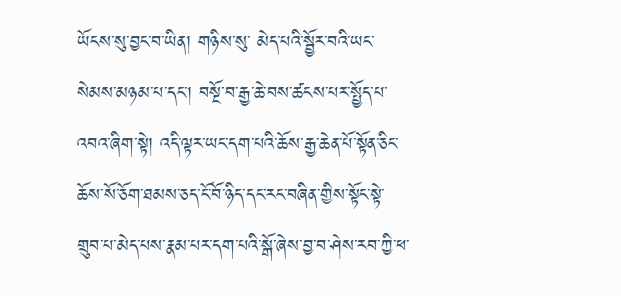ཡོངས་སུ་བྱང་བ་ཡིན། གཉིས་སུ་ མེད་པའི་སྦྱོར་བའི་ཡང་སེམས་མཉམ་པ་དང་། བསྔོ་བ་རྒྱ་ཆེ་བས་ཚངས་པར་སྤྱོད་པ་འབའ་ཞིག་སྟེ། འདི་ལྟར་ཡང་དག་པའི་ཆོས་རྒྱ་ཆེན་པོ་སྟོན་ཅིང་ཆོས་སོ་ཅོག་ཐམས་ཅད་ངོ་བོ་ཉིད་དང་རང་བཞིན་གྱིས་སྟོང་སྟེ་གྲུབ་པ་མེད་པས་རྣམ་པར་དག་པའི་སྒོ་ཞེས་བྱ་བ་ཤེས་རབ་ཀྱི་ཕ་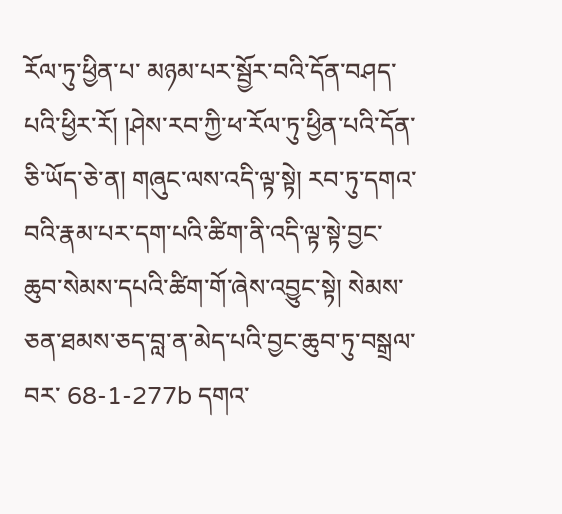རོལ་ཏུ་ཕྱིན་པ་ མཉམ་པར་སྦྱོར་བའི་དོན་བཤད་པའི་ཕྱིར་རོ། །ཤེས་རབ་ཀྱི་ཕ་རོལ་ཏུ་ཕྱིན་པའི་དོན་ཅི་ཡོད་ཅེ་ན། གཞུང་ལས་འདི་ལྟ་སྟེ། རབ་ཏུ་དགའ་བའི་རྣམ་པར་དག་པའི་ཚིག་ནི་འདི་ལྟ་སྟེ་བྱང་ཆུབ་སེམས་དཔའི་ཚིག་གོ་ཞེས་འབྱུང་སྟེ། སེམས་ཅན་ཐམས་ཅད་བླ་ན་མེད་པའི་བྱང་ཆུབ་ཏུ་བསྒྲལ་བར་ 68-1-277b དགའ་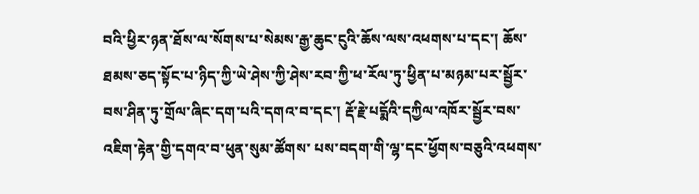བའི་ཕྱིར་ཉན་ཐོས་ལ་སོགས་པ་སེམས་རྒྱ་ཆུང་ངུའི་ཆོས་ལས་འཕགས་པ་དང་། ཆོས་ཐམས་ཅད་སྟོང་པ་ཉིད་ཀྱི་ཡེ་ཤེས་ཀྱི་ཤེས་རབ་ཀྱི་ཕ་རོལ་ཏུ་ཕྱིན་པ་མཉམ་པར་སྦྱོར་བས་ཤིན་ཏུ་གྲོལ་ཞིང་དག་པའི་དགའ་བ་དང་། རྡོ་རྗེ་པདྨོའི་དཀྱིལ་འཁོར་སྦྱོར་བས་འཇིག་རྟེན་གྱི་དགའ་བ་ཕུན་སུམ་ཚོགས་ པས་བདག་གི་ལྷ་དང་ཕྱོགས་བཅུའི་འཕགས་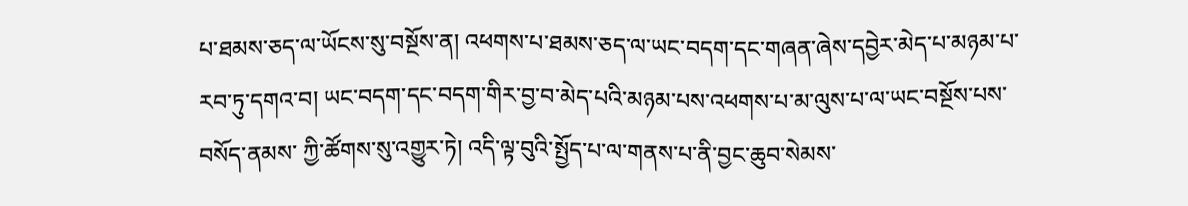པ་ཐམས་ཅད་ལ་ཡོངས་སུ་བསྔོས་ན། འཕགས་པ་ཐམས་ཅད་ལ་ཡང་བདག་དང་གཞན་ཞེས་དབྱེར་མེད་པ་མཉམ་པ་རབ་ཏུ་དགའ་བ། ཡང་བདག་དང་བདག་གིར་བྱ་བ་མེད་པའི་མཉམ་པས་འཕགས་པ་མ་ལུས་པ་ལ་ཡང་བསྔོས་པས་བསོད་ནམས་ ཀྱི་ཚོགས་སུ་འགྱུར་ཏེ། འདི་ལྟ་བུའི་སྤྱོད་པ་ལ་གནས་པ་ནི་བྱང་ཆུབ་སེམས་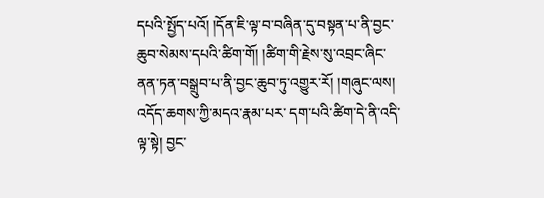དཔའི་སྤྱོད་པའོ། །དོན་ཇི་ལྟ་བ་བཞིན་དུ་བསྟན་པ་ནི་བྱང་ཆུབ་སེམས་དཔའི་ཚིག་གོ། །ཚིག་གི་རྗེས་སུ་འབྲང་ཞིང་ནན་ཏན་བསྒྲུབ་པ་ནི་བྱང་ཆུབ་ཏུ་འགྱུར་རོ། །གཞུང་ལས། འདོད་ཆགས་ཀྱི་མདའ་རྣམ་པར་ དག་པའི་ཚིག་དེ་ནི་འདི་ལྟ་སྟེ། བྱང་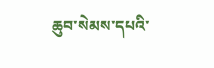ཆུབ་སེམས་དཔའི་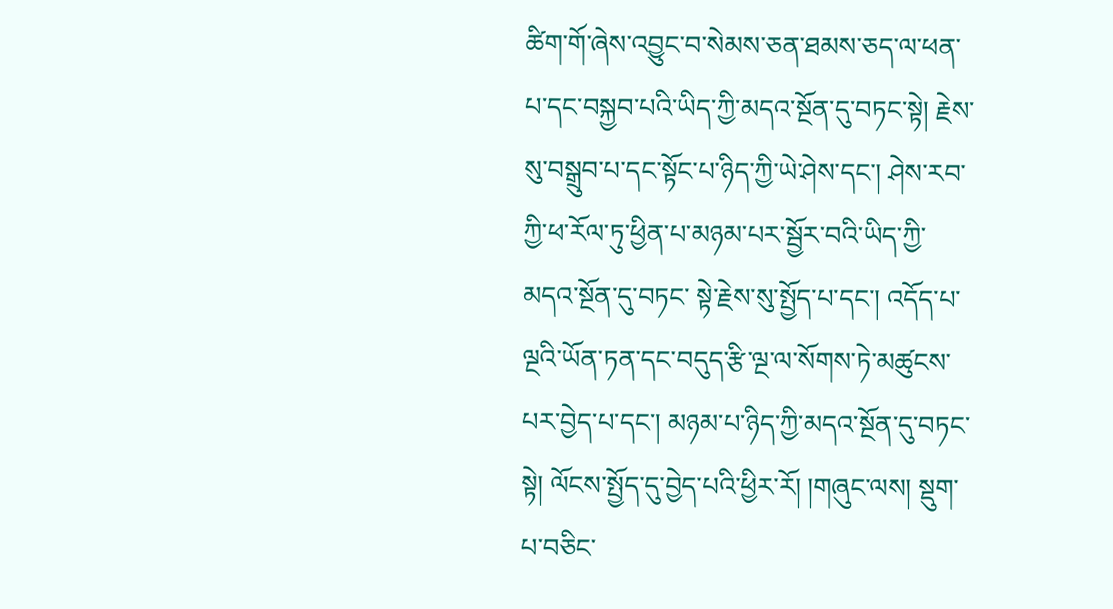ཚིག་གོ་ཞེས་འབྱུང་བ་སེམས་ཅན་ཐམས་ཅད་ལ་ཕན་པ་དང་བསྐྱབ་པའི་ཡིད་ཀྱི་མདའ་སྔོན་དུ་བཏང་སྟེ། རྗེས་སུ་བསྒྲུབ་པ་དང་སྟོང་པ་ཉིད་ཀྱི་ཡེ་ཤེས་དང་། ཤེས་རབ་ཀྱི་ཕ་རོལ་ཏུ་ཕྱིན་པ་མཉམ་པར་སྦྱོར་བའི་ཡིད་ཀྱི་མདའ་སྔོན་དུ་བཏང་ སྟེ་རྗེས་སུ་སྤྱོད་པ་དང་། འདོད་པ་ལྔའི་ཡོན་ཏན་དང་བདུད་རྩི་ལྔ་ལ་སོགས་ཏེ་མཚུངས་པར་བྱེད་པ་དང་། མཉམ་པ་ཉིད་ཀྱི་མདའ་སྔོན་དུ་བཏང་སྟེ། ལོངས་སྤྱོད་དུ་བྱེད་པའི་ཕྱིར་རོ། །གཞུང་ལས། སྡུག་པ་བཅིང་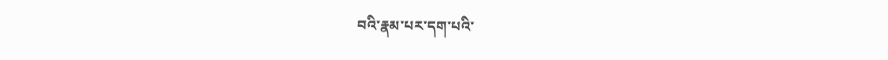བའི་རྣམ་པར་དག་པའི་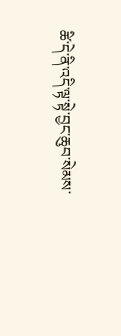ཚི་དེ་ནི་འདི་ལྟ་སྟེ་བྱང་ཆུབ་སེམས་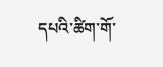དཔའི་ཚིག་གོ་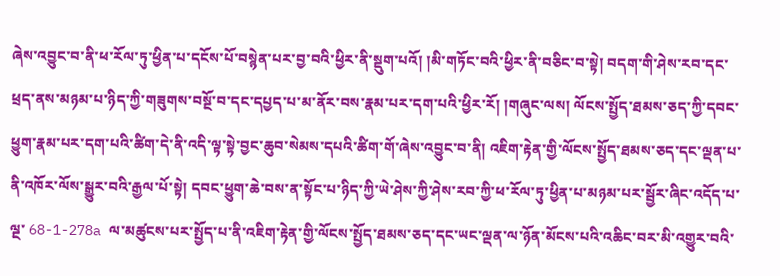ཞེས་འབྱུང་བ་ནི་ཕ་རོལ་ཏུ་ཕྱིན་པ་དངོས་པོ་བསྙེན་པར་བྱ་བའི་ཕྱིར་ནི་སྡུག་པའོ། །མི་གཏོང་བའི་ཕྱིར་ནི་བཅིང་བ་སྟེ། བདག་གི་ཤེས་རབ་དང་ཕྲད་ནས་མཉམ་པ་ཉིད་ཀྱི་གཟུགས་བསྔོ་བ་དང་དཔྱད་པ་མ་ནོར་བས་རྣམ་པར་དག་པའི་ཕྱིར་རོ། །གཞུང་ལས། ལོངས་སྤྱོད་ཐམས་ཅད་ཀྱི་དབང་ ཕྱུག་རྣམ་པར་དག་པའི་ཚིག་དེ་ནི་འདི་ལྟ་སྟེ་བྱང་ཆུབ་སེམས་དཔའི་ཚིག་གོ་ཞེས་འབྱུང་བ་ནི། འཇིག་རྟེན་གྱི་ལོངས་སྤྱོད་ཐམས་ཅད་དང་ལྡན་པ་ནི་འཁོར་ལོས་སྒྱུར་བའི་རྒྱལ་པོ་སྟེ། དབང་ཕྱུག་ཆེ་བས་ན་སྟོང་པ་ཉིད་ཀྱི་ཡེ་ཤེས་ཀྱི་ཤེས་རབ་ཀྱི་ཕ་རོལ་ཏུ་ཕྱིན་པ་མཉམ་པར་སྦྱོར་ཞིང་འདོད་པ་ལྔ་ 68-1-278a ལ་མཚུངས་པར་སྤྱོད་པ་ནི་འཇིག་རྟེན་གྱི་ལོངས་སྤྱོད་ཐམས་ཅད་དང་ཡང་ལྡན་ལ་ཉོན་མོངས་པའི་འཆིང་བར་མི་འགྱུར་བའི་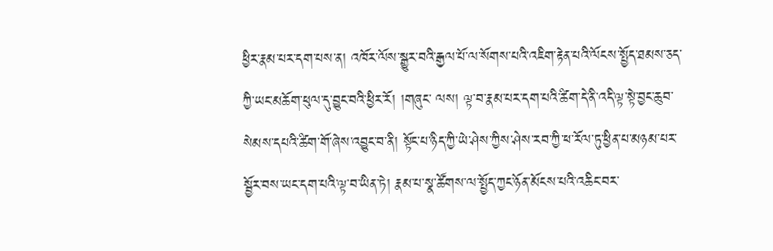ཕྱིར་རྣམ་པར་དག་པས་ན། འཁོར་ལོས་སྒྱུར་བའི་རྒྱལ་པོ་ལ་སོགས་པའི་འཇིག་རྟེན་པའི་ལོངས་སྤྱོད་ཐམས་ཅད་ཀྱི་ཡང་མཆོག་ཕུལ་དུ་བྱུང་བའི་ཕྱིར་རོ། །གཞུང་ ལས། ལྟ་བ་རྣམ་པར་དག་པའི་ཚིག་དེ་ནི་འདི་ལྟ་སྟེ་བྱང་ཆུབ་སེམས་དཔའི་ཚིག་གོ་ཞེས་འབྱུང་བ་ནི། སྟོང་པ་ཉིད་ཀྱི་ཡེ་ཤེས་ཀྱིས་ཤེས་རབ་ཀྱི་ཕ་རོལ་ཏུ་ཕྱིན་པ་མཉམ་པར་སྦྱོར་བས་ཡང་དག་པའི་ལྟ་བ་ཡིན་ཏེ། རྣམ་པ་སྣ་ཚོགས་ལ་སྤྱོད་ཀྱང་ཉོན་མོངས་པའི་འཆིང་བར་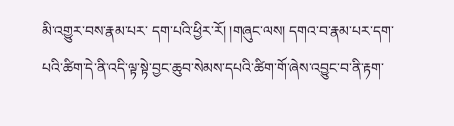མི་འགྱུར་བས་རྣམ་པར་ དག་པའི་ཕྱིར་རོ། །གཞུང་ལས། དགའ་བ་རྣམ་པར་དག་པའི་ཚིག་དེ་ནི་འདི་ལྟ་སྟེ་བྱང་ཆུབ་སེམས་དཔའི་ཚིག་གོ་ཞེས་འབྱུང་བ་ནི་རྟག་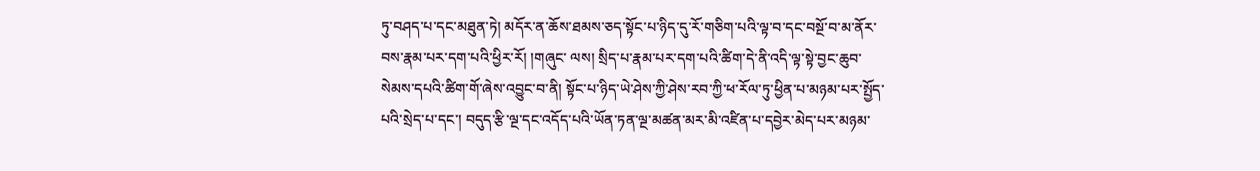ཏུ་བཤད་པ་དང་མཐུན་ཏེ། མདོར་ན་ཆོས་ཐམས་ཅད་སྟོང་པ་ཉིད་དུ་རོ་གཅིག་པའི་ལྟ་བ་དང་བསྔོ་བ་མ་ནོར་བས་རྣམ་པར་དག་པའི་ཕྱིར་རོ། །གཞུང་ ལས། སྲིད་པ་རྣམ་པར་དག་པའི་ཚིག་དེ་ནི་འདི་ལྟ་སྟེ་བྱང་ཆུབ་སེམས་དཔའི་ཚིག་གོ་ཞེས་འབྱུང་བ་ནི། སྟོང་པ་ཉིད་ཡེ་ཤེས་ཀྱི་ཤེས་རབ་ཀྱི་ཕ་རོལ་ཏུ་ཕྱིན་པ་མཉམ་པར་སྤྱོད་པའི་སྲེད་པ་དང་། བདུད་རྩི་ལྔ་དང་འདོད་པའི་ཡོན་ཏན་ལྔ་མཚན་མར་མི་འཛིན་པ་དབྱེར་མེད་པར་མཉམ་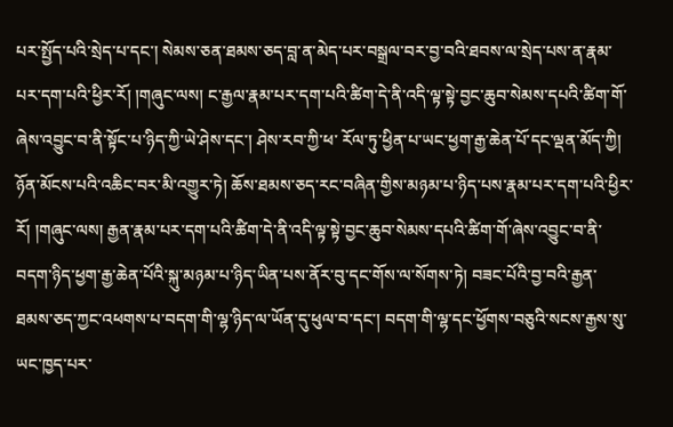པར་སྤྱོད་པའི་སྲེད་པ་དང་། སེམས་ཅན་ཐམས་ཅད་བླ་ན་མེད་པར་བསྒྲལ་བར་བྱ་བའི་ཐབས་ལ་སྲེད་པས་ན་རྣམ་པར་དག་པའི་ཕྱིར་རོ། །གཞུང་ལས། ང་རྒྱལ་རྣམ་པར་དག་པའི་ཚིག་དེ་ནི་འདི་ལྟ་སྟེ་བྱང་ཆུབ་སེམས་དཔའི་ཚིག་གོ་ཞེས་འབྱུང་བ་ནི་སྟོང་པ་ཉིད་ཀྱི་ཡེ་ཤེས་དང་། ཤེས་རབ་ཀྱི་ཕ་ རོལ་ཏུ་ཕྱིན་པ་ཡང་ཕྱག་རྒྱ་ཆེན་པོ་དང་ལྡན་མོད་ཀྱི། ཉོན་མོངས་པའི་འཆིང་བར་མི་འགྱུར་ཏེ། ཆོས་ཐམས་ཅད་རང་བཞིན་གྱིས་མཉམ་པ་ཉིད་པས་རྣམ་པར་དག་པའི་ཕྱིར་རོ། །གཞུང་ལས། རྒྱན་རྣམ་པར་དག་པའི་ཚིག་དེ་ནི་འདི་ལྟ་སྟེ་བྱང་ཆུབ་སེམས་དཔའི་ཚིག་གོ་ཞེས་འབྱུང་བ་ནི་ བདག་ཉིད་ཕྱག་རྒྱ་ཆེན་པོའི་སྐུ་མཉམ་པ་ཉིད་ཡིན་པས་ནོར་བུ་དང་གོས་ལ་སོགས་ཏེ། བཟང་པོའི་བྱ་བའི་རྒྱན་ཐམས་ཅད་ཀྱང་འཕགས་པ་བདག་གི་ལྷ་ཉིད་ལ་ཡོན་དུ་ཕུལ་བ་དང་། བདག་གི་ལྷ་དང་ཕྱོགས་བཅུའི་སངས་རྒྱས་སུ་ཡང་ཁྱད་པར་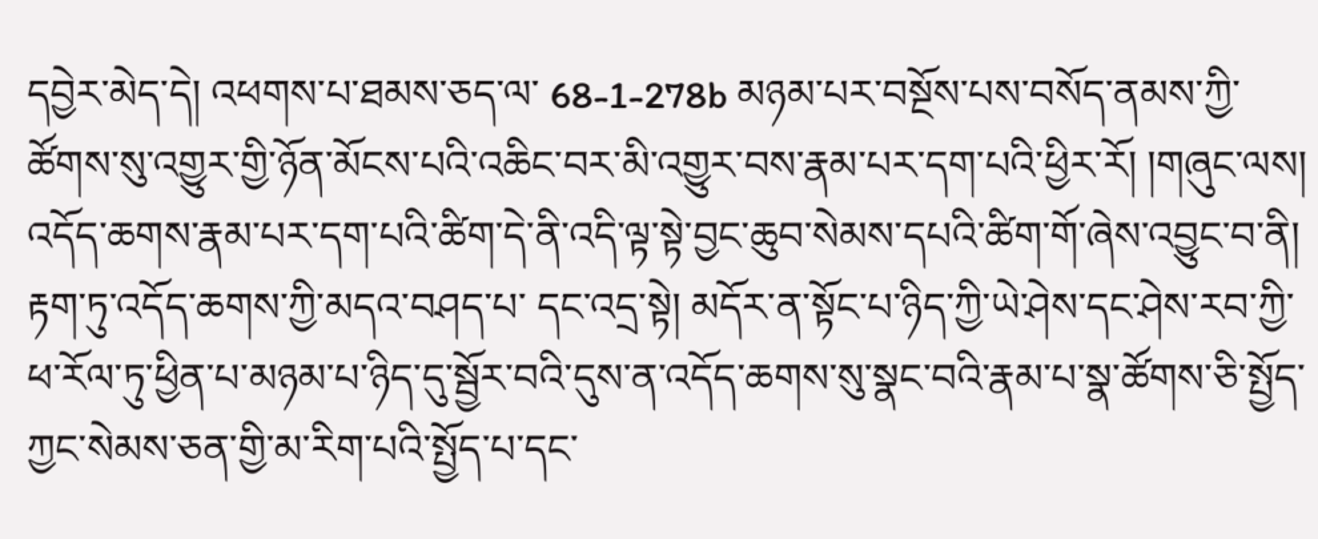དབྱེར་མེད་དེ། འཕགས་པ་ཐམས་ཅད་ལ་ 68-1-278b མཉམ་པར་བསྔོས་པས་བསོད་ནམས་ཀྱི་ཚོགས་སུ་འགྱུར་གྱི་ཉོན་མོངས་པའི་འཆིང་བར་མི་འགྱུར་བས་རྣམ་པར་དག་པའི་ཕྱིར་རོ། །གཞུང་ལས། འདོད་ཆགས་རྣམ་པར་དག་པའི་ཚིག་དེ་ནི་འདི་ལྟ་སྟེ་བྱང་ཆུབ་སེམས་དཔའི་ཚིག་གོ་ཞེས་འབྱུང་བ་ནི། རྟག་ཏུ་འདོད་ཆགས་ཀྱི་མདའ་བཤད་པ་ དང་འདྲ་སྟེ། མདོར་ན་སྟོང་པ་ཉིད་ཀྱི་ཡེ་ཤེས་དང་ཤེས་རབ་ཀྱི་ཕ་རོལ་ཏུ་ཕྱིན་པ་མཉམ་པ་ཉིད་དུ་སྦྱོར་བའི་དུས་ན་འདོད་ཆགས་སུ་སྣང་བའི་རྣམ་པ་སྣ་ཚོགས་ཅི་སྤྱོད་ཀྱང་སེམས་ཅན་གྱི་མ་རིག་པའི་སྤྱོད་པ་དང་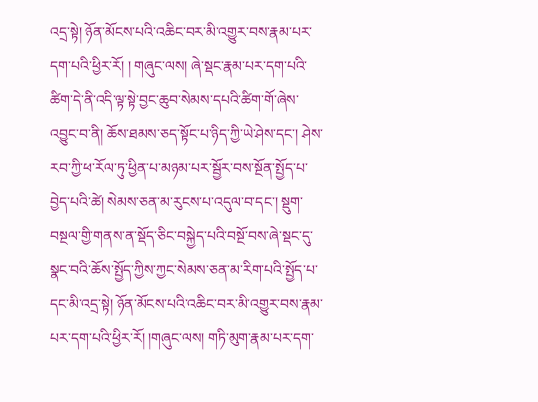འདྲ་སྟེ། ཉོན་མོངས་པའི་འཆིང་བར་མི་འགྱུར་བས་རྣམ་པར་དག་པའི་ཕྱིར་རོ། ། གཞུང་ལས། ཞེ་སྡང་རྣམ་པར་དག་པའི་ཚིག་དེ་ནི་འདི་ལྟ་སྟེ་བྱང་ཆུབ་སེམས་དཔའི་ཚིག་གོ་ཞེས་འབྱུང་བ་ནི། ཆོས་ཐམས་ཅད་སྟོང་པ་ཉིད་ཀྱི་ཡེ་ཤེས་དང་། ཤེས་རབ་ཀྱི་ཕ་རོལ་ཏུ་ཕྱིན་པ་མཉམ་པར་སྦྱོར་བས་སྔོན་སྤྱོད་པ་བྱེད་པའི་ཚེ། སེམས་ཅན་མ་རུངས་པ་འདུལ་བ་དང་། སྡུག་ བསྔལ་གྱི་གནས་ན་སྡོད་ཅིང་བསྐྱེད་པའི་བསྔོ་བས་ཞེ་སྡང་དུ་སྣང་བའི་ཆོས་སྤྱོད་ཀྱིས་ཀྱང་སེམས་ཅན་མ་རིག་པའི་སྤྱོད་པ་དང་མི་འདྲ་སྟེ། ཉོན་མོངས་པའི་འཆིང་བར་མི་འགྱུར་བས་རྣམ་པར་དག་པའི་ཕྱིར་རོ། །གཞུང་ལས། གཏི་མུག་རྣམ་པར་དག་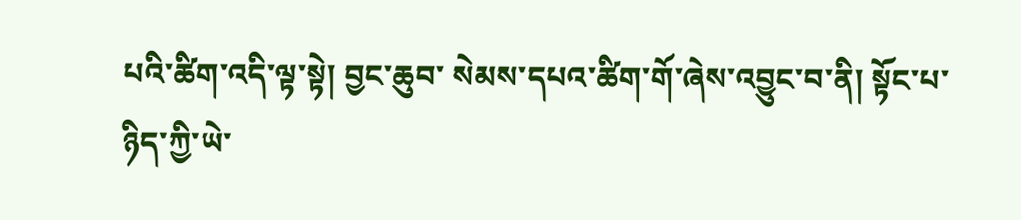པའི་ཚིག་འདི་ལྟ་སྟེ། བྱང་ཆུབ་ སེམས་དཔའ་ཚིག་གོ་ཞེས་འབྱུང་བ་ནི། སྟོང་པ་ཉིད་ཀྱི་ཡེ་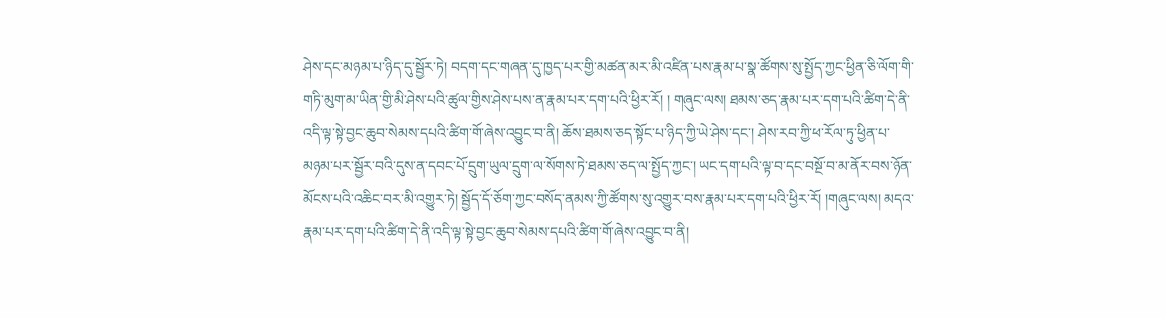ཤེས་དང་མཉམ་པ་ཉིད་དུ་སྦྱོར་ཏེ། བདག་དང་གཞན་དུ་ཁྱད་པར་གྱི་མཚན་མར་མི་འཛིན་པས་རྣམ་པ་སྣ་ཚོགས་སུ་སྤྱོད་ཀྱང་ཕྱིན་ཅི་ལོག་གི་གཏི་མུག་མ་ཡིན་གྱི་མི་ཤེས་པའི་ཚུལ་གྱིས་ཤེས་པས་ན་རྣམ་པར་དག་པའི་ཕྱིར་རོ། ། གཞུང་ལས། ཐམས་ཅད་རྣམ་པར་དག་པའི་ཚིག་དེ་ནི་འདི་ལྟ་སྟེ་བྱང་ཆུབ་སེམས་དཔའི་ཚིག་གོ་ཞེས་འབྱུང་བ་ནི། ཆོས་ཐམས་ཅད་སྟོང་པ་ཉིད་ཀྱི་ཡེ་ཤེས་དང་། ཤེས་རབ་ཀྱི་ཕ་རོལ་ཏུ་ཕྱིན་པ་མཉམ་པར་སྦྱོར་བའི་དུས་ན་དབང་པོ་དྲུག་ཡུལ་དྲུག་ལ་སོགས་ཏེ་ཐམས་ཅད་ལ་སྤྱོད་ཀྱང་། ཡང་དག་པའི་ལྟ་བ་དང་བསྔོ་བ་མ་ནོར་བས་ཉོན་མོངས་པའི་འཆིང་བར་མི་འགྱུར་ཏེ། སྦྱོད་དོ་ཅོག་ཀྱང་བསོད་ནམས་ཀྱི་ཚོགས་སུ་འགྱུར་བས་རྣམ་པར་དག་པའི་ཕྱིར་རོ། །གཞུང་ལས། མདའ་རྣམ་པར་དག་པའི་ཚིག་དེ་ནི་འདི་ལྟ་སྟེ་བྱང་ཆུབ་སེམས་དཔའི་ཚིག་གོ་ཞེས་འབྱུང་བ་ནི།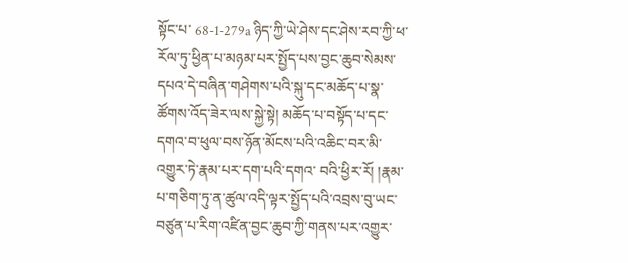སྟོང་པ་ 68-1-279a ཉིད་ཀྱི་ཡེ་ཤེས་དང་ཤེས་རབ་ཀྱི་ཕ་རོལ་ཏུ་ཕྱིན་པ་མཉམ་པར་སྤྱོད་པས་བྱང་ཆུབ་སེམས་དཔའ་དེ་བཞིན་གཤེགས་པའི་སྐུ་དང་མཆོད་པ་སྣ་ཚོགས་འོད་ཟེར་ལས་སྐྱེ་སྟེ། མཆོད་པ་བསྟོད་པ་དང་དགའ་བ་ཕུལ་བས་ཉོན་མོངས་པའི་འཆིང་བར་མི་འགྱུར་ཏེ་རྣམ་པར་དག་པའི་དགའ་ བའི་ཕྱིར་རོ། །རྣམ་པ་གཅིག་ཏུ་ན་ཚུལ་འདི་ལྟར་སྤྱོད་པའི་འབྲས་བུ་ཡང་བཙུན་པ་རིག་འཛིན་བྱང་ཆུབ་ཀྱི་གནས་པར་འགྱུར་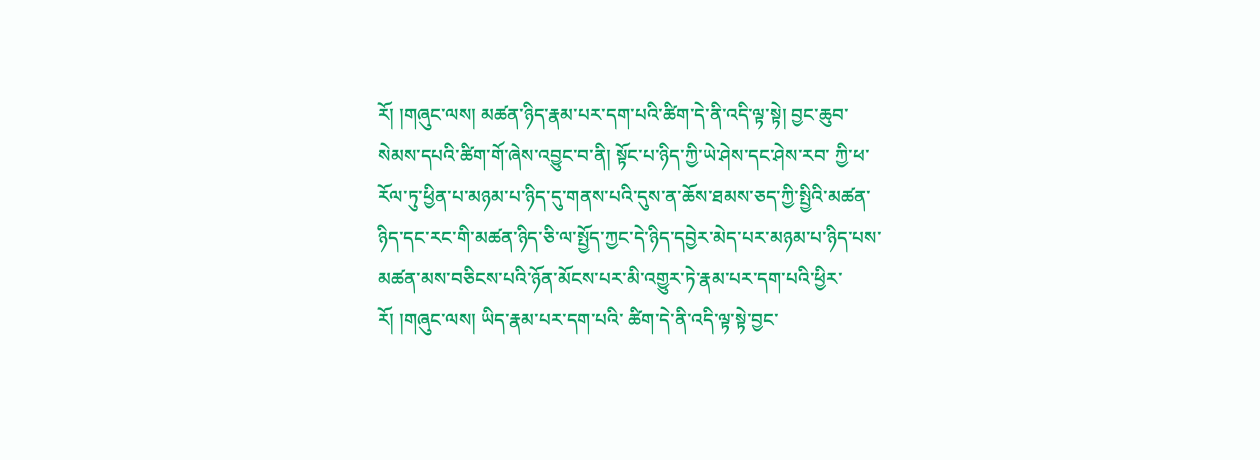རོ། །གཞུང་ལས། མཚན་ཉིད་རྣམ་པར་དག་པའི་ཚིག་དེ་ནི་འདི་ལྟ་སྟེ། བྱང་ཆུབ་སེམས་དཔའི་ཚིག་གོ་ཞེས་འབྱུང་བ་ནི། སྟོང་པ་ཉིད་ཀྱི་ཡེ་ཤེས་དང་ཤེས་རབ་ ཀྱི་ཕ་རོལ་ཏུ་ཕྱིན་པ་མཉམ་པ་ཉིད་དུ་གནས་པའི་དུས་ན་ཆོས་ཐམས་ཅད་ཀྱི་སྤྱིའི་མཚན་ཉིད་དང་རང་གི་མཚན་ཉིད་ཅི་ལ་སྤྱོད་ཀྱང་དེ་ཉིད་དབྱེར་མེད་པར་མཉམ་པ་ཉིད་པས་མཚན་མས་བཅིངས་པའི་ཉོན་མོངས་པར་མི་འགྱུར་ཏེ་རྣམ་པར་དག་པའི་ཕྱིར་རོ། །གཞུང་ལས། ཡིད་རྣམ་པར་དག་པའི་ ཚིག་དེ་ནི་འདི་ལྟ་སྟེ་བྱང་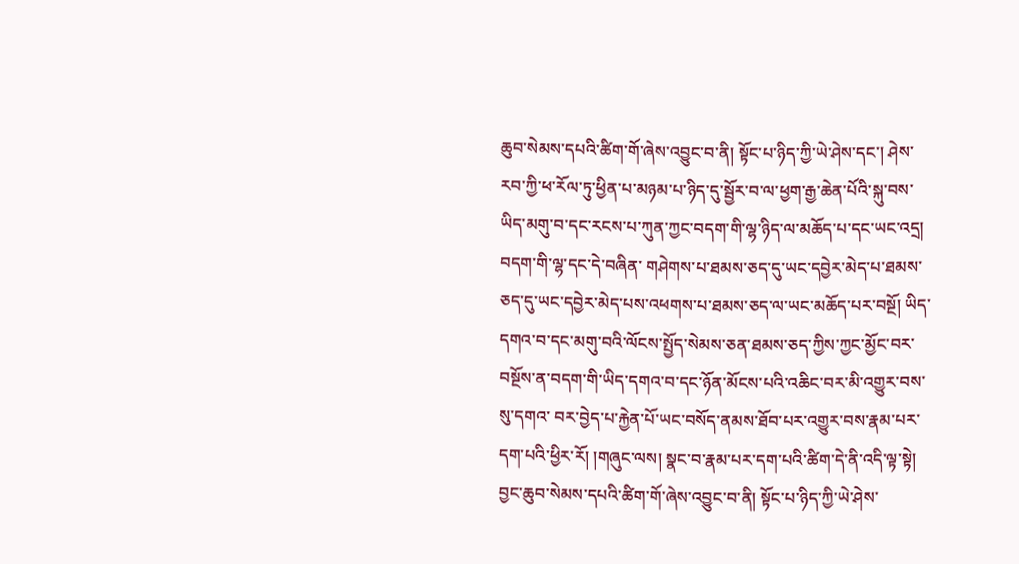ཆུབ་སེམས་དཔའི་ཚིག་གོ་ཞེས་འབྱུང་བ་ནི། སྟོང་པ་ཉིད་ཀྱི་ཡེ་ཤེས་དང་། ཤེས་རབ་ཀྱི་ཕ་རོལ་ཏུ་ཕྱིན་པ་མཉམ་པ་ཉིད་དུ་སྦྱོར་བ་ལ་ཕྱག་རྒྱ་ཆེན་པོའི་སྐུ་བས་ཡིད་མགུ་བ་དང་རངས་པ་ཀུན་ཀྱང་བདག་གི་ལྷ་ཉིད་ལ་མཆོད་པ་དང་ཡང་འདྲ། བདག་གི་ལྷ་དང་དེ་བཞིན་ གཤེགས་པ་ཐམས་ཅད་དུ་ཡང་དབྱེར་མེད་པ་ཐམས་ཅད་དུ་ཡང་དབྱེར་མེད་པས་འཕགས་པ་ཐམས་ཅད་ལ་ཡང་མཆོད་པར་བསྔོ། ཡིད་དགའ་བ་དང་མགུ་བའི་ལོངས་སྤྱོད་སེམས་ཅན་ཐམས་ཅད་ཀྱིས་ཀྱང་མྱོང་བར་བསྔོས་ན་བདག་གི་ཡིད་དགའ་བ་དང་ཉོན་མོངས་པའི་འཆིང་བར་མི་འགྱུར་བས་སུ་དགའ་ བར་བྱེད་པ་རྐྱེན་པོ་ཡང་བསོད་ནམས་ཐོབ་པར་འགྱུར་བས་རྣམ་པར་དག་པའི་ཕྱིར་རོ། །གཞུང་ལས། སྣང་བ་རྣམ་པར་དག་པའི་ཚིག་དེ་ནི་འདི་ལྟ་སྟེ། བྱང་ཆུབ་སེམས་དཔའི་ཚིག་གོ་ཞེས་འབྱུང་བ་ནི། སྟོང་པ་ཉིད་ཀྱི་ཡེ་ཤེས་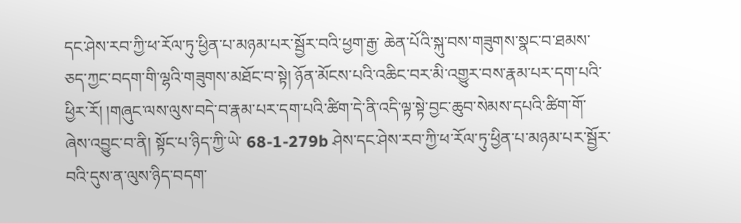དང་ཤེས་རབ་ཀྱི་ཕ་རོལ་ཏུ་ཕྱིན་པ་མཉམ་པར་སྦྱོར་བའི་ཕྱག་རྒྱ་ ཆེན་པོའི་སྐུ་བས་གཟུགས་སྣང་བ་ཐམས་ཅད་ཀྱང་བདག་གི་ལྷའི་གཟུགས་མཐོང་བ་སྟེ། ཉོན་མོངས་པའི་འཆིང་བར་མི་འགྱུར་བས་རྣམ་པར་དག་པའི་ཕྱིར་རོ། །གཞུང་ལས་ལུས་བདེ་བ་རྣམ་པར་དག་པའི་ཚིག་དེ་ནི་འདི་ལྟ་སྟེ་བྱང་ཆུབ་སེམས་དཔའི་ཚིག་གོ་ཞེས་འབྱུང་བ་ནི། སྟོང་པ་ཉིད་ཀྱི་ཡེ་ 68-1-279b ཤེས་དང་ཤེས་རབ་ཀྱི་ཕ་རོལ་ཏུ་ཕྱིན་པ་མཉམ་པར་སྦྱོར་བའི་དུས་ན་ལུས་ཉིད་བདག་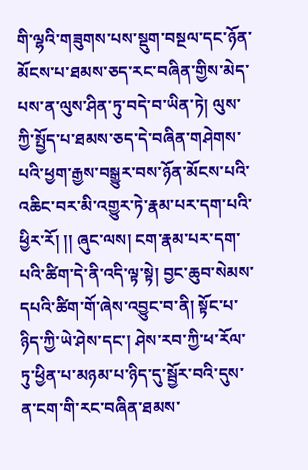གི་ལྷའི་གཟུགས་པས་སྡུག་བསྔལ་དང་ཉོན་མོངས་པ་ཐམས་ཅད་རང་བཞིན་གྱིས་མེད་པས་ན་ལུས་ཤིན་ཏུ་བདེ་བ་ཡིན་ཏེ། ལུས་ཀྱི་སྤྱོད་པ་ཐམས་ཅད་དེ་བཞིན་གཤེགས་པའི་ཕྱག་རྒྱས་བསྒྱུར་བས་ཉོན་མོངས་པའི་ འཆིང་བར་མི་འགྱུར་ཏེ་རྣམ་པར་དག་པའི་ཕྱིར་རོ། །། ཞུང་ལས། ངག་རྣམ་པར་དག་པའི་ཚིག་དེ་ནི་འདི་ལྟ་སྟེ། བྱང་ཆུབ་སེམས་དཔའི་ཚིག་གོ་ཞེས་འབྱུང་བ་ནི། སྟོང་པ་ཉིད་ཀྱི་ཡེ་ཤེས་དང་། ཤེས་རབ་ཀྱི་ཕ་རོལ་ཏུ་ཕྱིན་པ་མཉམ་པ་ཉིད་དུ་སྦྱོར་བའི་དུས་ན་ངག་གི་རང་བཞིན་ཐམས་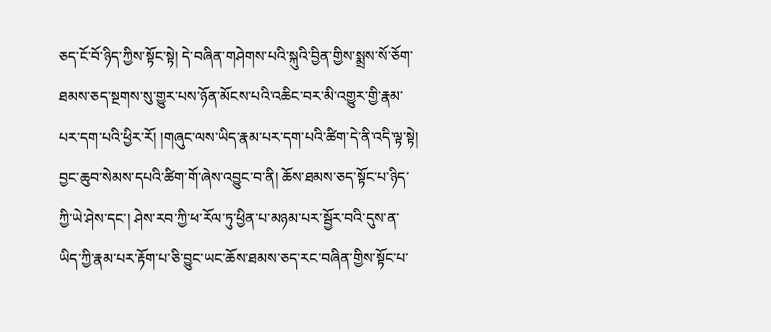ཅད་ངོ་བོ་ཉིད་ཀྱིས་སྟོང་སྟེ། དེ་བཞིན་གཤེགས་པའི་སྐུའི་བྱིན་གྱིས་སྨྲས་སོ་ཅོག་ཐམས་ཅད་སྔགས་སུ་གྱུར་པས་ཉོན་མོངས་པའི་འཆིང་བར་མི་འགྱུར་གྱི་རྣམ་པར་དག་པའི་ཕྱིར་རོ། །གཞུང་ལས་ཡིད་རྣམ་པར་དག་པའི་ཚིག་དེ་ནི་འདི་ལྟ་སྟེ། བྱང་ཆུབ་སེམས་དཔའི་ཚིག་གོ་ཞེས་འབྱུང་བ་ནི། ཆོས་ཐམས་ཅད་སྟོང་པ་ཉིད་ཀྱི་ཡེ་ཤེས་དང་། ཤེས་རབ་ཀྱི་ཕ་རོལ་ཏུ་ཕྱིན་པ་མཉམ་པར་སྦྱོར་བའི་དུས་ན་ཡིད་ཀྱི་རྣམ་པར་རྟོག་པ་ཅི་བྱུང་ཡང་ཆོས་ཐམས་ཅད་རང་བཞིན་གྱིས་སྟོང་པ་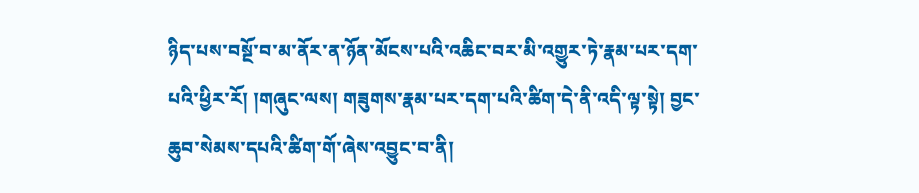ཉིད་པས་བསྔོ་བ་མ་ནོར་ན་ཉོན་མོངས་པའི་འཆིང་བར་མི་འགྱུར་ཏེ་རྣམ་པར་དག་པའི་ཕྱིར་རོ། །གཞུང་ལས། གཟུགས་རྣམ་པར་དག་པའི་ཚིག་དེ་ནི་འདི་ལྟ་སྟེ། བྱང་ཆུབ་སེམས་དཔའི་ཚིག་གོ་ཞེས་འབྱུང་བ་ནི།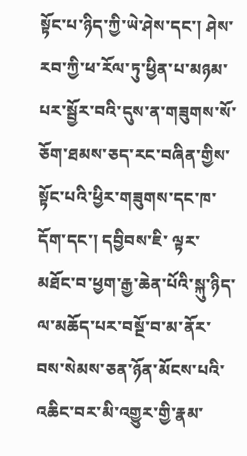སྟོང་པ་ཉིད་ཀྱི་ཡེ་ཤེས་དང་། ཤེས་རབ་ཀྱི་ཕ་རོལ་ཏུ་ཕྱིན་པ་མཉམ་པར་སྦྱོར་བའི་དུས་ན་གཟུགས་སོ་ཅོག་ཐམས་ཅད་རང་བཞིན་གྱིས་སྟོང་པའི་ཕྱིར་གཟུགས་དང་ཁ་དོག་དང་། དབྱིབས་ཇི་ ལྟར་མཐོང་བ་ཕྱག་རྒྱ་ཆེན་པོའི་སྐུ་ཉིད་ལ་མཆོད་པར་བསྔོ་བ་མ་ནོར་བས་སེམས་ཅན་ཉོན་མོངས་པའི་འཆིང་བར་མི་འགྱུར་གྱི་རྣམ་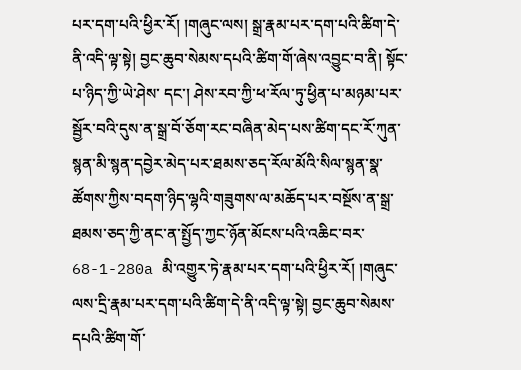པར་དག་པའི་ཕྱིར་རོ། །གཞུང་ལས། སྒྲ་རྣམ་པར་དག་པའི་ཚིག་དེ་ནི་འདི་ལྟ་སྟེ། བྱང་ཆུབ་སེམས་དཔའི་ཚིག་གོ་ཞེས་འབྱུང་བ་ནི། སྟོང་པ་ཉིད་ཀྱི་ཡེ་ཤེས་ དང་། ཤེས་རབ་ཀྱི་ཕ་རོལ་ཏུ་ཕྱིན་པ་མཉམ་པར་སྦྱོར་བའི་དུས་ན་སྒྲ་བོ་ཅོག་རང་བཞིན་མེད་པས་ཚིག་དང་རོ་ཀུན་སྙན་མི་སྙན་དབྱེར་མེད་པར་ཐམས་ཅད་རོལ་མོའི་སིལ་སྙན་སྣ་ཚོགས་ཀྱིས་བདག་ཉིད་ལྷའི་གཟུགས་ལ་མཆོད་པར་བསྔོས་ན་སྒྲ་ཐམས་ཅད་ཀྱི་ནང་ན་སྤྱོད་ཀྱང་ཉོན་མོངས་པའི་འཆིང་བར་ 68-1-280a མི་འགྱུར་ཏེ་རྣམ་པར་དག་པའི་ཕྱིར་རོ། །གཞུང་ལས་དྲི་རྣམ་པར་དག་པའི་ཚིག་དེ་ནི་འདི་ལྟ་སྟེ། བྱང་ཆུབ་སེམས་དཔའི་ཚིག་གོ་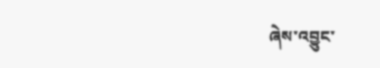ཞེས་འབྱུང་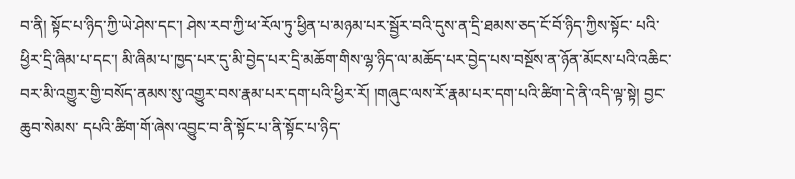བ་ནི། སྟོང་པ་ཉིད་ཀྱི་ཡེ་ཤེས་དང་། ཤེས་རབ་ཀྱི་ཕ་རོལ་ཏུ་ཕྱིན་པ་མཉམ་པར་སྦྱོར་བའི་དུས་ན་དྲི་ཐམས་ཅད་ངོ་བོ་ཉིད་ཀྱིས་སྟོང་ པའི་ཕྱིར་དྲི་ཞིམ་པ་དང་། མི་ཞིམ་པ་ཁྱད་པར་དུ་མི་བྱེད་པར་དྲི་མཆོག་གིས་ལྷ་ཉིད་ལ་མཆོད་པར་བྱེད་པས་བསྔོས་ན་ཉོན་མོངས་པའི་འཆིང་བར་མི་འགྱུར་གྱི་བསོད་ནམས་སུ་འགྱུར་བས་རྣམ་པར་དག་པའི་ཕྱིར་རོ། །གཞུང་ལས་རོ་རྣམ་པར་དག་པའི་ཚིག་དེ་ནི་འདི་ལྟ་སྟེ། བྱང་ཆུབ་སེམས་ དཔའི་ཚིག་གོ་ཞེས་འབྱུང་བ་ནི་སྟོང་པ་ནི་སྟོང་པ་ཉིད་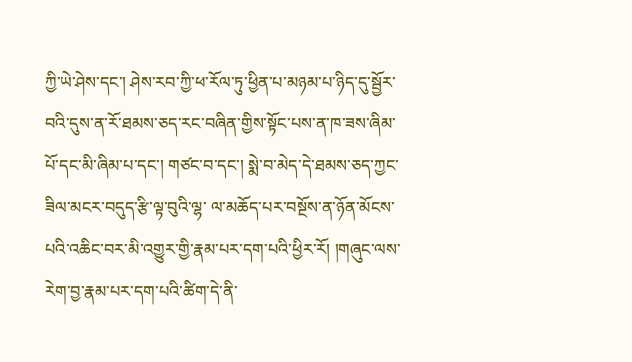ཀྱི་ཡེ་ཤེས་དང་། ཤེས་རབ་ཀྱི་ཕ་རོལ་ཏུ་ཕྱིན་པ་མཉམ་པ་ཉིད་དུ་སྦྱོར་བའི་དུས་ན་རོ་ཐམས་ཅད་རང་བཞིན་གྱིས་སྟོང་པས་ན་ཁ་ཟས་ཞིམ་པོ་དང་མི་ཞིམ་པ་དང་། གཙང་བ་དང་། སྨེ་བ་མེད་དེ་ཐམས་ཅད་ཀྱང་ཟིལ་མངར་བདུད་རྩི་ལྟ་བུའི་ལྷ་ ལ་མཆོད་པར་བསྔོས་ན་ཉོན་མོངས་པའི་འཆིང་བར་མི་འགྱུར་གྱི་རྣམ་པར་དག་པའི་ཕྱིར་རོ། །གཞུང་ལས་རེག་བྱ་རྣམ་པར་དག་པའི་ཚིག་དེ་ནི་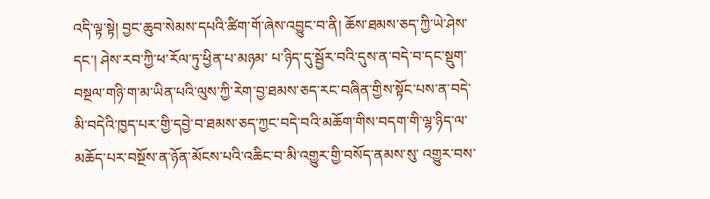འདི་ལྟ་སྟེ། བྱང་ཆུབ་སེམས་དཔའི་ཚིག་གོ་ཞེས་འབྱུང་བ་ནི། ཆོས་ཐམས་ཅད་ཀྱི་ཡེ་ཤེས་དང་། ཤེས་རབ་ཀྱི་ཕ་རོལ་ཏུ་ཕྱིན་པ་མཉམ་ པ་ཉིད་དུ་སྦྱོར་བའི་དུས་ན་བདེ་བ་དང་སྡུག་བསྔལ་གཉི་ག་མ་ཡིན་པའི་ལུས་ཀྱི་རེག་བྱ་ཐམས་ཅད་རང་བཞིན་གྱིས་སྟོང་པས་ན་བདེ་མི་བདེའི་ཁྱད་པར་གྱི་དབྱེ་བ་ཐམས་ཅད་ཀྱང་བདེ་བའི་མཆོག་གིས་བདག་གི་ལྷ་ཉིད་ལ་མཆོད་པར་བསྔོས་ན་ཉོན་མོངས་པའི་འཆིང་བ་མི་འགྱུར་གྱི་བསོད་ནམས་སུ་ འགྱུར་བས་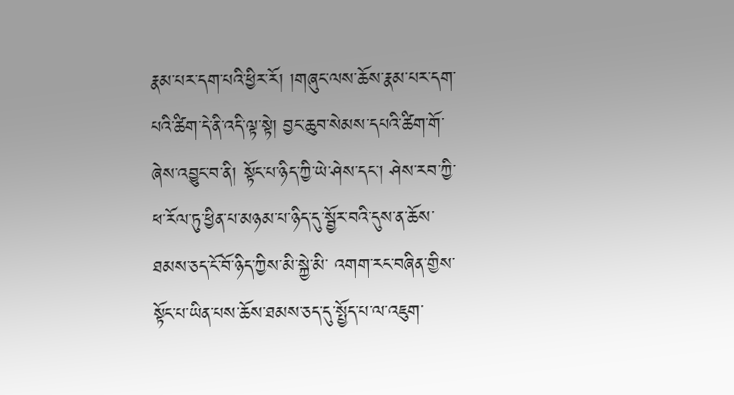རྣམ་པར་དག་པའི་ཕྱིར་རོ། །གཞུང་ལས་ཆོས་རྣམ་པར་དག་པའི་ཚིག་དེ་ནི་འདི་ལྟ་སྟེ། བྱང་ཆུབ་སེམས་དཔའི་ཚིག་གོ་ཞེས་འབྱུང་བ་ནི། སྟོང་པ་ཉིད་ཀྱི་ཡེ་ཤེས་དང་། ཤེས་རབ་ཀྱི་ཕ་རོལ་ཏུ་ཕྱིན་པ་མཉམ་པ་ཉིད་དུ་སྦྱོར་བའི་དུས་ན་ཆོས་ཐམས་ཅད་ངོ་བོ་ཉིད་ཀྱིས་མི་སྐྱེ་མི་ འགག་རང་བཞིན་གྱིས་སྟོང་པ་ཡིན་པས་ཆོས་ཐམས་ཅད་དུ་སྤྱོད་པ་ལ་འཇུག་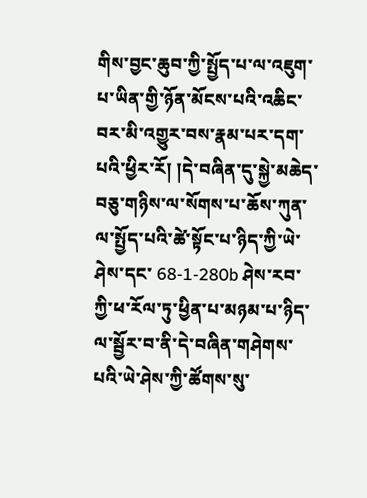གིས་བྱང་ཆུབ་ཀྱི་སྤྱོད་པ་ལ་འཇུག་པ་ཡིན་གྱི་ཉོན་མོངས་པའི་འཆིང་བར་མི་འགྱུར་བས་རྣམ་པར་དག་པའི་ཕྱིར་རོ། །དེ་བཞིན་དུ་སྐྱེ་མཆེད་བཅུ་གཉིས་ལ་སོགས་པ་ཆོས་ཀུན་ལ་སྤྱོད་པའི་ཚེ་སྟོང་པ་ཉིད་ཀྱི་ཡེ་ཤེས་དང་ 68-1-280b ཤེས་རབ་ཀྱི་ཕ་རོལ་ཏུ་ཕྱིན་པ་མཉམ་པ་ཉིད་ལ་སྦྱོར་བ་ནི་དེ་བཞིན་གཤེགས་པའི་ཡེ་ཤེས་ཀྱི་ཚོགས་སུ་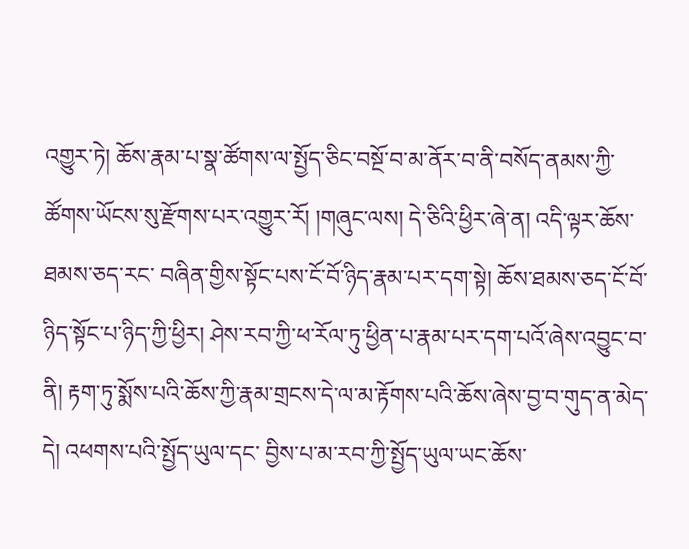འགྱུར་ཏེ། ཆོས་རྣམ་པ་སྣ་ཚོགས་ལ་སྤྱོད་ཅིང་བསྔོ་བ་མ་ནོར་བ་ནི་བསོད་ནམས་ཀྱི་ཚོགས་ཡོངས་སུ་རྫོགས་པར་འགྱུར་རོ། །གཞུང་ལས། དེ་ཅིའི་ཕྱིར་ཞེ་ན། འདི་ལྟར་ཆོས་ཐམས་ཅད་རང་ བཞིན་གྱིས་སྟོང་པས་ངོ་བོ་ཉིད་རྣམ་པར་དག་སྟེ། ཆོས་ཐམས་ཅད་ངོ་བོ་ཉིད་སྟོང་པ་ཉིད་ཀྱི་ཕྱིར། ཤེས་རབ་ཀྱི་ཕ་རོལ་ཏུ་ཕྱིན་པ་རྣམ་པར་དག་པའོ་ཞེས་འབྱུང་བ་ནི། རྟག་ཏུ་སྨོས་པའི་ཆོས་ཀྱི་རྣམ་གྲངས་དེ་ལ་མ་རྟོགས་པའི་ཆོས་ཞེས་བྱ་བ་གུད་ན་མེད་དེ། འཕགས་པའི་སྤྱོད་ཡུལ་དང་ བྱིས་པ་མ་རབ་ཀྱི་སྤྱོད་ཡུལ་ཡང་ཆོས་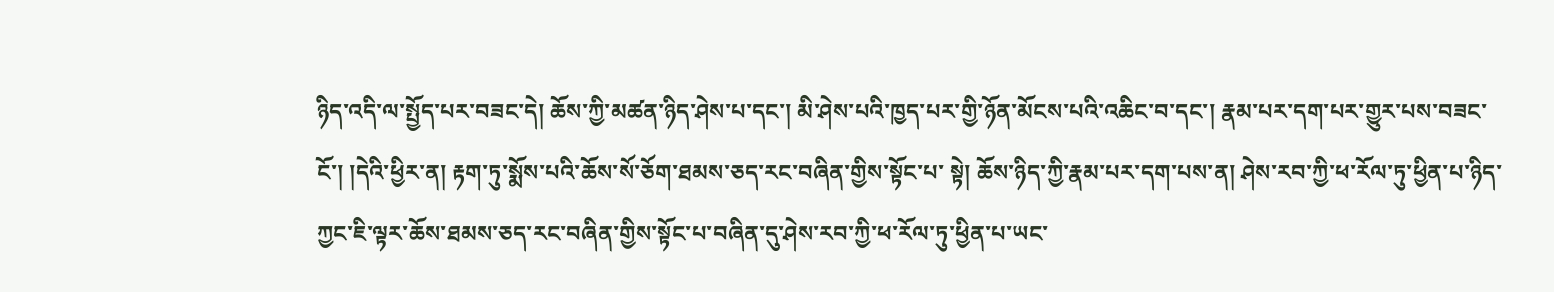ཉིད་འདི་ལ་སྤྱོད་པར་བཟང་དེ། ཆོས་ཀྱི་མཚན་ཉིད་ཤེས་པ་དང་། མི་ཤེས་པའི་ཁྱད་པར་གྱི་ཉོན་མོངས་པའི་འཆིང་བ་དང་། རྣམ་པར་དག་པར་གྱུར་པས་བཟང་ངོ་། །དེའི་ཕྱིར་ན། རྟག་ཏུ་སྨོས་པའི་ཆོས་སོ་ཅོག་ཐམས་ཅད་རང་བཞིན་གྱིས་སྟོང་པ་ སྟེ། ཆོས་ཉིད་ཀྱི་རྣམ་པར་དག་པས་ན། ཤེས་རབ་ཀྱི་ཕ་རོལ་ཏུ་ཕྱིན་པ་ཉིད་ཀྱང་ཇི་ལྟར་ཆོས་ཐམས་ཅད་རང་བཞིན་གྱིས་སྟོང་པ་བཞིན་དུ་ཤེས་རབ་ཀྱི་ཕ་རོལ་ཏུ་ཕྱིན་པ་ཡང་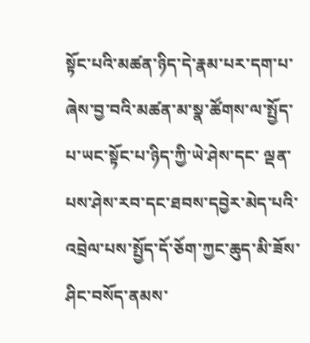སྟོང་པའི་མཚན་ཉིད་དེ་རྣམ་པར་དག་པ་ཞེས་བྱ་བའི་མཚན་མ་སྣ་ཚོགས་ལ་སྤྱོད་པ་ཡང་སྟོང་པ་ཉིད་ཀྱི་ཡེ་ཤེས་དང་ ལྡན་པས་ཤེས་རབ་དང་ཐབས་དབྱེར་མེད་པའི་འབྲེལ་པས་སྤྱོད་དོ་ཅོག་ཀྱང་ཆུད་མི་ཟོས་ཤིང་བསོད་ནམས་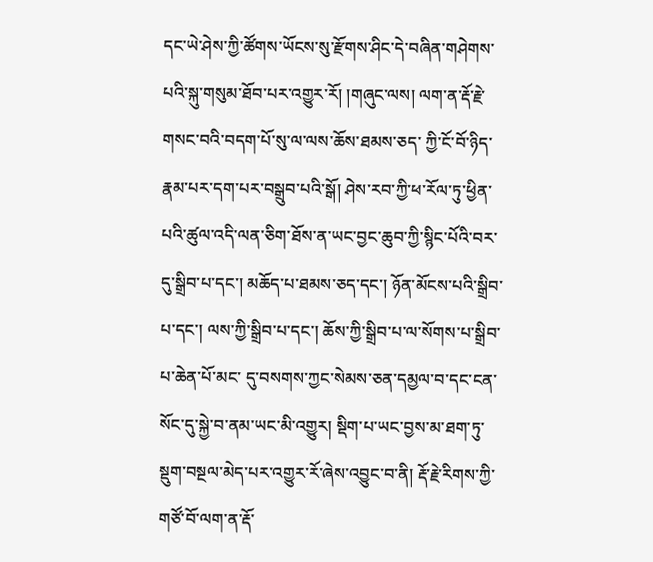དང་ཡེ་ཤེས་ཀྱི་ཚོགས་ཡོངས་སུ་རྫོགས་ཤིང་དེ་བཞིན་གཤེགས་པའི་སྐུ་གསུམ་ཐོབ་པར་འགྱུར་རོ། །གཞུང་ལས། ལག་ན་རྡོ་རྗེ་གསང་བའི་བདག་པོ་སུ་ལ་ལས་ཆོས་ཐམས་ཅད་ ཀྱི་ངོ་བོ་ཉིད་རྣམ་པར་དག་པར་བསྒྲུབ་པའི་སྒོ། ཤེས་རབ་ཀྱི་ཕ་རོལ་ཏུ་ཕྱིན་པའི་ཚུལ་འདི་ལན་ཅིག་ཐོས་ན་ཡང་བྱང་ཆུབ་ཀྱི་སྙིང་པོའི་བར་དུ་སྒྲིབ་པ་དང་། མཆོད་པ་ཐམས་ཅད་དང་། ཉོན་མོངས་པའི་སྒྲིབ་པ་དང་། ལས་ཀྱི་སྒྲིབ་པ་དང་། ཆོས་ཀྱི་སྒྲིབ་པ་ལ་སོགས་པ་སྒྲིབ་པ་ཆེན་པོ་མང་ དུ་བསགས་ཀྱང་སེམས་ཅན་དམྱལ་བ་དང་ངན་སོང་དུ་སྐྱེ་བ་ནམ་ཡང་མི་འགྱུར། སྡིག་པ་ཡང་བྱས་མ་ཐག་ཏུ་སྡུག་བསྔལ་མེད་པར་འགྱུར་རོ་ཞེས་འབྱུང་བ་ནི། རྡོ་རྗེ་རིགས་ཀྱི་གཙོ་བོ་ལག་ན་རྡོ་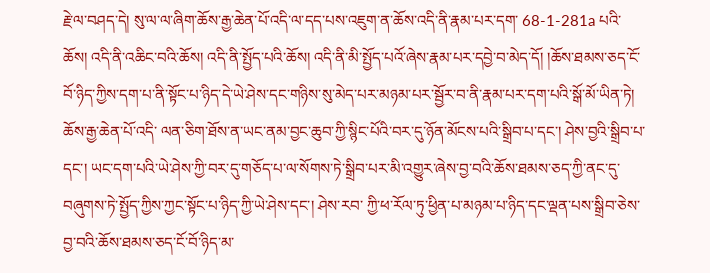རྗེ་ལ་བཤད་དེ། སུ་ལ་ལ་ཞིག་ཆོས་རྒྱ་ཆེན་པོ་འདི་ལ་དད་པས་འཇུག་ན་ཆོས་འདི་ནི་རྣམ་པར་དག་ 68-1-281a པའི་ཆོས། འདི་ནི་འཆིང་བའི་ཆོས། འདི་ནི་སྤྱོད་པའི་ཆོས། འདི་ནི་མི་སྤྱོད་པའོ་ཞེས་རྣམ་པར་དབྱེ་བ་མེད་དོ། །ཆོས་ཐམས་ཅད་ངོ་བོ་ཉིད་ཀྱིས་དག་པ་ནི་སྟོང་པ་ཉིད་དེ་ཡེ་ཤེས་དང་གཉིས་སུ་མེད་པར་མཉམ་པར་སྦྱོར་བ་ནི་རྣམ་པར་དག་པའི་སྒོ་མོ་ཡིན་ཏེ། ཆོས་རྒྱ་ཆེན་པོ་འདི་ ལན་ཅིག་ཐོས་ན་ཡང་ནམ་བྱང་ཆུབ་ཀྱི་སྙིང་པོའི་བར་དུ་ཉོན་མོངས་པའི་སྒྲིབ་པ་དང་། ཤེས་བྱའི་སྒྲིབ་པ་དང་། ཡང་དག་པའི་ཡེ་ཤེས་ཀྱི་བར་དུ་གཅོད་པ་ལ་སོགས་ཏེ་སྒྲིབ་པར་མི་འགྱུར་ཞེས་བྱ་བའི་ཆོས་ཐམས་ཅད་ཀྱི་ནང་དུ་བཞུགས་ཏེ་སྤྱོད་ཀྱིས་ཀྱང་སྟོང་པ་ཉིད་ཀྱི་ཡེ་ཤེས་དང་། ཤེས་རབ་ ཀྱི་ཕ་རོལ་ཏུ་ཕྱིན་པ་མཉམ་པ་ཉིད་དང་ལྡན་པས་སྒྲིབ་ཅེས་བྱ་བའི་ཆོས་ཐམས་ཅད་ངོ་བོ་ཉིད་མ་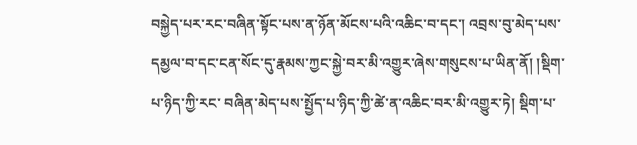བསྐྱེད་པར་རང་བཞིན་སྟོང་པས་ན་ཉོན་མོངས་པའི་འཆིང་བ་དང་། འབྲས་བུ་མེད་པས་དམྱལ་བ་དང་ངན་སོང་དུ་རྣམས་ཀྱང་སྐྱེ་བར་མི་འགྱུར་ཞེས་གསུངས་པ་ཡིན་ནོ། །སྡིག་པ་ཉིད་ཀྱི་རང་ བཞིན་མེད་པས་སྤྱོད་པ་ཉིད་ཀྱི་ཚེ་ན་འཆིང་བར་མི་འགྱུར་ཏེ། སྡིག་པ་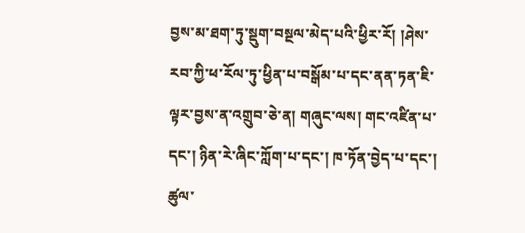བྱས་མ་ཐག་ཏུ་སྡུག་བསྔལ་མེད་པའི་ཕྱིར་རོ། །ཤེས་རབ་ཀྱི་ཕ་རོལ་ཏུ་ཕྱིན་པ་བསྒོམ་པ་དང་ནན་ཏན་ཇི་ལྟར་བྱས་ན་འགྲུབ་ཅེ་ན། གཞུང་ལས། གང་འཛིན་པ་དང་། ཉིན་རེ་ཞིང་ཀློག་པ་དང་། ཁ་ཏོན་བྱེད་པ་དང་། ཚུལ་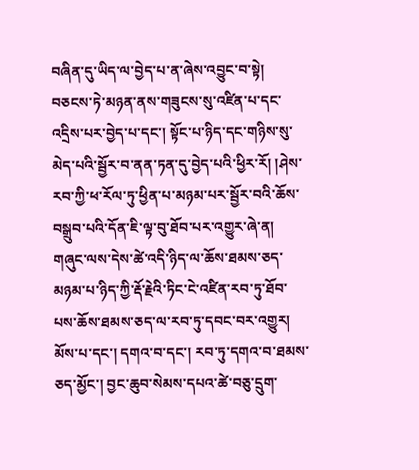བཞིན་དུ་ཡིད་ལ་བྱེད་པ་ན་ཞེས་འབྱུང་བ་སྟེ། བཅངས་ཏེ་མཉན་ནས་གཟུངས་སུ་འཛིན་པ་དང་འདྲིས་པར་བྱེད་པ་དང་། སྟོང་པ་ཉིད་དང་གཉིས་སུ་མེད་པའི་སྦྱོར་བ་ནན་ཏན་དུ་བྱེད་པའི་ཕྱིར་རོ། །ཤེས་རབ་ཀྱི་ཕ་རོལ་ཏུ་ཕྱིན་པ་མཉམ་པར་སྦྱོར་བའི་ཆོས་བསྒྲུབ་པའི་དོན་ཇི་ལྟ་བུ་ཐོབ་པར་འགྱུར་ཞེ་ན། གཞུང་ལས་དེས་ཚེ་འདི་ཉིད་ལ་ཆོས་ཐམས་ཅད་མཉམ་པ་ཉིད་ཀྱི་རྡོ་རྗེའི་ཏིང་ངེ་འཛིན་རབ་ཏུ་ཐོབ་པས་ཆོས་ཐམས་ཅད་ལ་རབ་ཏུ་དབང་བར་འགྱུར། མོས་པ་དང་། དགའ་བ་དང་། རབ་ཏུ་དགའ་བ་ཐམས་ཅད་མྱོང་། བྱང་ཆུབ་སེམས་དཔའ་ཚེ་བཅུ་དྲུག་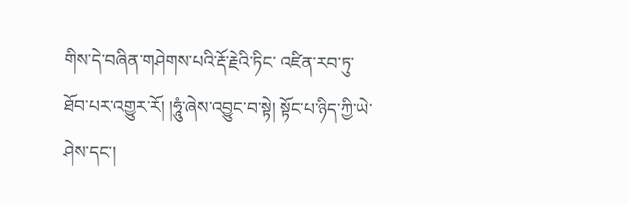གིས་དེ་བཞིན་གཤེགས་པའི་རྡོ་རྗེའི་ཏིང་ འཛིན་རབ་ཏུ་ཐོབ་པར་འགྱུར་རོ། །ཧཱུཾ་ཞེས་འབྱུང་བ་སྟེ། སྟོང་པ་ཉིད་ཀྱི་ཡེ་ཤེས་དང་།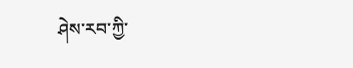ཤེས་རབ་ཀྱི་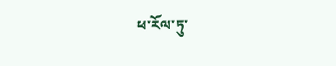ཕ་རོལ་ཏུ་